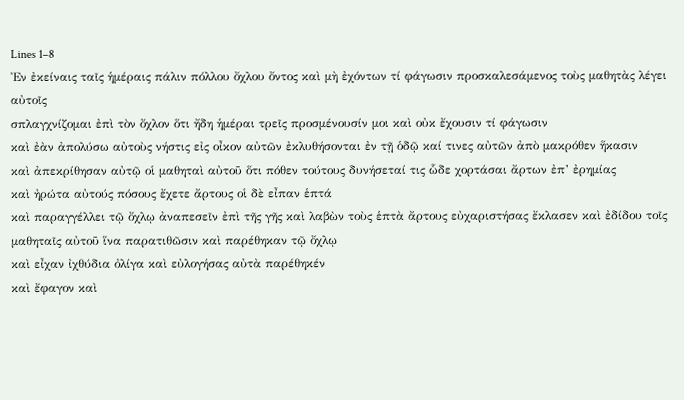Lines 1–8
Ἐν ἐκείναις ταῖς ἡμέραις πάλιν πόλλου ὄχλου ὄντος καὶ μὴ ἐχόντων τί φάγωσιν προσκαλεσάμενος τοὺς μαθητὰς λέγει αὐτοῖς
σπλαγχνίζομαι ἐπὶ τὸν ὄχλον ὅτι ἤδη ἡμέραι τρεῖς προσμένουσίν μοι καὶ οὐκ ἔχουσιν τί φάγωσιν
καὶ ἐὰν ἀπολύσω αὐτοὺς νήστις εἰς οἶκον αὐτῶν ἐκλυθήσονται ἐν τῇ ὁδῷ καί τινες αὐτῶν ἀπὸ μακρόθεν ἥκασιν
καὶ ἀπεκρίθησαν αὐτῷ οἱ μαθηταὶ αὐτοῦ ὅτι πόθεν τούτους δυνήσεταί τις ὧδε χορτάσαι ἄρτων ἐπ’ ἐρημίας
καὶ ἠρώτα αὐτούς πόσους ἔχετε ἄρτους οἱ δὲ εἶπαν ἑπτά
καὶ παραγγέλλει τῷ ὄχλῳ ἀναπεσεῖν ἐπὶ τῆς γῆς καὶ λαβὼν τοὺς ἑπτὰ ἄρτους εὐχαριστήσας ἔκλασεν καὶ ἐδίδου τοῖς μαθηταῖς αὐτοῦ ἵνα παρατιθῶσιν καὶ παρέθηκαν τῷ ὄχλῳ
καὶ εἶχαν ἰχθύδια ὀλίγα καὶ εὐλογήσας αὐτὰ παρέθηκέν
καὶ ἔφαγον καὶ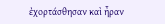ἐχορτάσθησαν καὶ ἦραν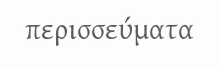περισσεύματα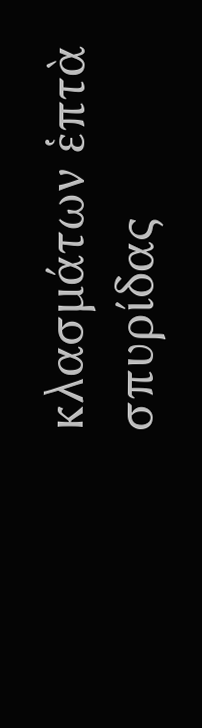κλασμάτων ἑπτὰ σπυρίδας